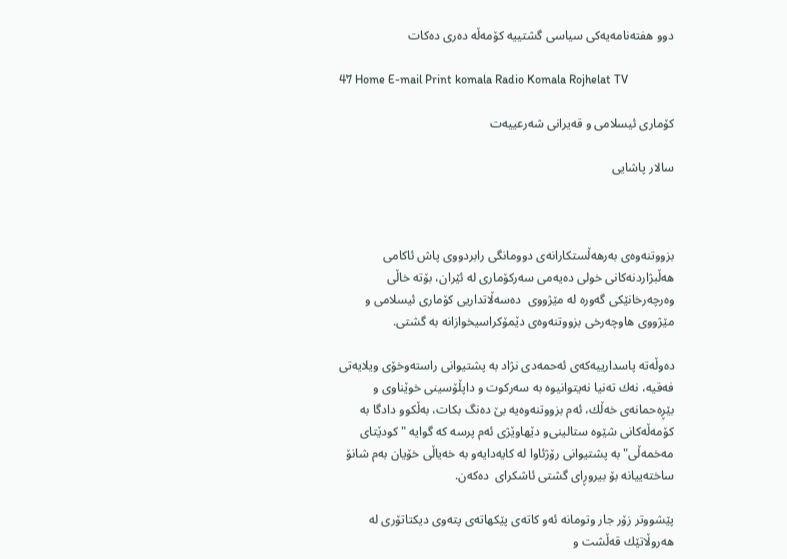دوو هفته‌نامه‌یه‌کی سیاسی گشتییه‌ کۆمه‌ڵه‌ ده‌ری ده‌کات

47 Home E-mail Print komala Radio Komala Rojhelat TV

كۆماری ئیسلامی و قه‌یرانی شه‌رعییه‌ت

سالار پاشایی



بزووتنه‌وه‌ی به‌رهه‌ڵستكارانه‌ی دوومانگی رابردووی پاش ئاكامی هه‌ڵبژاردنه‌كانی خولی ده‌یه‌می سه‌ركۆماری له‌ ئێران، بۆته‌ خاڵی وه‌رچه‌رخانێكی گه‌وره‌ له‌ مێژووی  ده‌سه‌ڵاتداریی كۆماری ئیسلامی و مێژووی هاوچه‌رخی بزووتنه‌وه‌ی دێمۆكراسیخوازانه‌ به‌ گشتی.

ده‌وڵه‌ته‌ پاسدارییه‌كه‌ی ئه‌حمه‌دی نژاد به‌ پشتیوانی راسته‌وخۆی ویلایه‌تی فه‌قیه‌، نه‌ك ته‌نیا نه‌یتوانیوه‌ به‌ سه‌ركوت و داپڵۆسینی خوێناوی و بێڕه‌حمانه‌ی خه‌ڵك، ئه‌م بزووتنه‌وه‌یه‌ بێ ده‌نگ بكات، به‌ڵكوو دادگا به‌ كۆمه‌ڵه‌كانی شێوه‌ ستالینی‌و دێهاوێژی ئه‌م پرسه‌ كه‌ گوایه‌ "كودێتای مه‌خمه‌ڵی" به‌ پشتیوانی رۆژئاوا له‌ كایه‌دایه‌و به‌ خه‌یاڵی خۆیان به‌م شانۆ ساخته‌ییانه‌ بۆ بیروڕای گشتی ئاشكرای  ده‌كه‌ن.

پێشووتر زۆر جار وتومانه‌ ئه‌و كاته‌ی پێكهاته‌ی پته‌وی دیكتاتۆری له‌ هه‌روڵاتێك قه‌ڵشت و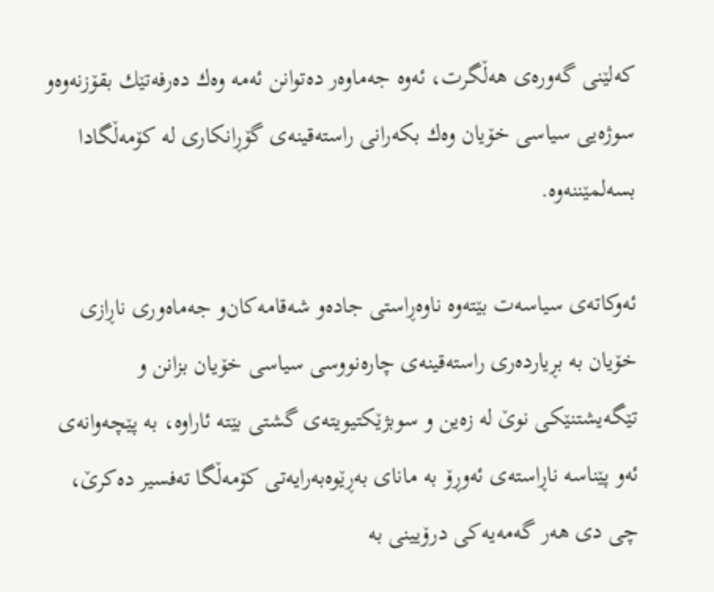كه‌لێنی گه‌وره‌ی هه‌ڵگرت، ئه‌وه‌ جه‌ماوه‌ر ده‌توانن ئه‌مه‌ وه‌ك ده‌رفه‌تێك بقۆزنه‌وه‌و سوژه‌یی سیاسی خۆیان وه‌ك بكه‌رانی راسته‌قینه‌ی گۆڕانكاری له‌ كۆمه‌ڵگادا بسه‌لمێننه‌وه‌.

ئه‌وكاته‌ی سیاسه‌ت بێته‌وه‌ ناوه‌ڕاستی جاده‌و شه‌قامه‌كان‌و جه‌ماه‌وری ناڕازی خۆیان به‌ بڕیارده‌ری راسته‌قینه‌ی چاره‌نووسی سیاسی خۆیان بزانن و تێگه‌یشتنێكی نوێ له‌ زه‌ین و سوبژێكتیویته‌ی گشتی بێته‌ ئاراوه‌، به‌ پێچه‌وانه‌ی ئه‌و پێناسه‌ ناڕاسته‌ی ئه‌وڕۆ به‌ مانای به‌ڕێوه‌به‌رایه‌تی كۆمه‌ڵگا ته‌فسیر ده‌كرێ، چی دی هه‌ر گه‌مه‌یه‌كی درۆیینی به‌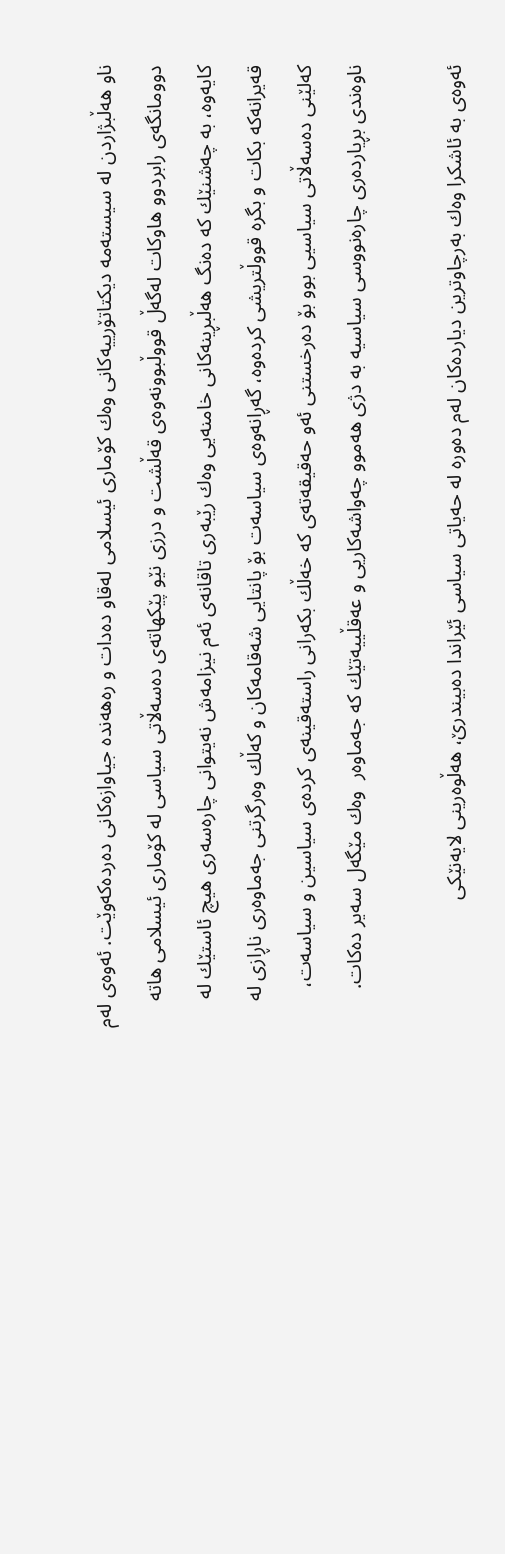ناو هه‌ڵبژاردن له‌ سیسته‌مه‌ دیكتاتۆرییه‌كانی وه‌ك كۆماری ئیسلامی له‌قاو ده‌دات و ره‌هه‌نده‌ جیاوازه‌كانی ده‌رده‌كه‌وێت. ئه‌وه‌ی له‌م دوومانگه‌ی رابردوو هاوكات له‌گه‌ڵ قووڵبوونه‌وه‌ی قه‌ڵشت و درزی نێو پێكهاته‌ی ده‌سه‌ڵاتی سیاسی له‌ كۆماری ئیسلامی هاته‌ كایه‌وه‌، به‌ چه‌شنێك كه‌ ده‌نگ هه‌ڵبڕینه‌كانی خامنه‌یی وه‌ك رێبه‌ری تاقانه‌ی ئه‌م نیزامه‌ش نه‌یتوانی چاره‌سه‌ری هیچ ئاستێك له‌ قه‌یرانه‌كه‌ بكات و بگره‌ قووڵتریشی كرده‌وه‌، گه‌ڕانه‌وه‌ی سیاسه‌ت بۆ پانتایی شه‌قامه‌كان و كه‌ڵك وه‌رگرتنی جه‌ماوه‌ری ناڕازی له‌ كه‌لێنی ده‌سه‌ڵاتی سیاسیی بوو بۆ ده‌رخستنی ئه‌و حه‌قیقه‌ته‌ی كه‌ خه‌ڵك بكه‌رانی راسته‌قینه‌ی كرده‌ی سیاسین و سیاسه‌ت، ناوه‌ندی بڕیارده‌ری چاره‌نووسی سیاسیه‌ به‌ دژی هه‌موو چه‌واشه‌كاریی و عه‌قڵییه‌تێك كه‌ جه‌ماوه‌ر  وه‌ك مێگه‌ل سه‌یر ده‌كات.

ئه‌وه‌ی به‌ ئاشكرا وه‌ك به‌رچاوترین دیارده‌كان له‌م ده‌وره‌ له‌ حه‌یاتی سیاسی ئێراندا ده‌بیندرێ، هه‌ڵوه‌رینی لایه‌نێكی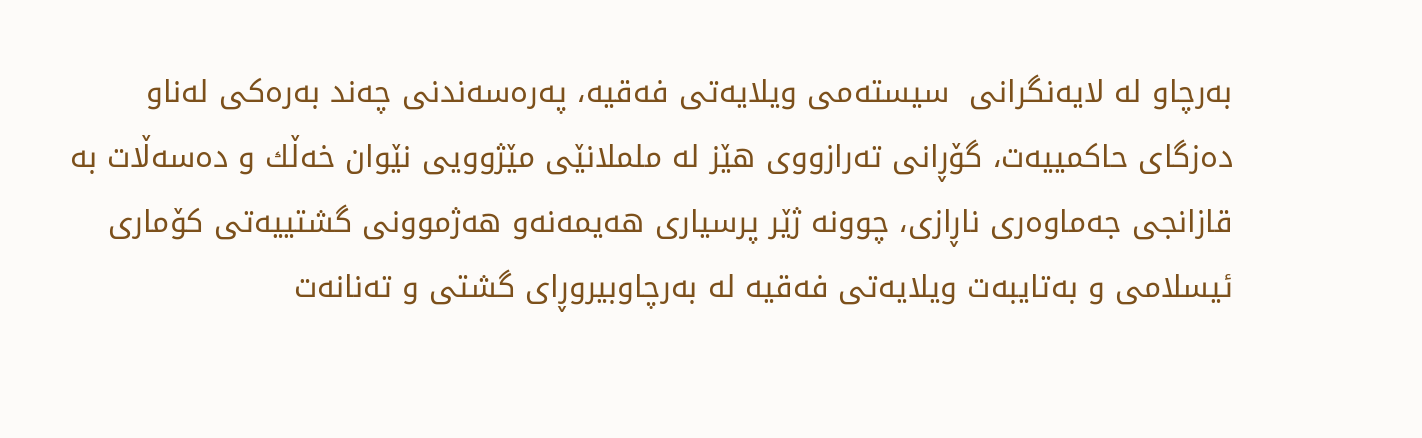به‌رچاو له‌ لایه‌نگرانی  سیسته‌می ویلایه‌تی فه‌قیه‌، په‌ره‌سه‌ندنی چه‌ند به‌ره‌كی له‌ناو ده‌زگای حاكمییه‌ت، گۆڕانی ته‌رازووی هێز له‌ ململانێی مێژوویی نێوان خه‌ڵك و ده‌سه‌ڵات به‌ قازانجی جه‌ماوه‌ری ناڕازی، چوونه‌ ژێر پرسیاری هه‌یمه‌نه‌و هه‌ژموونی گشتییه‌تی كۆماری ئیسلامی و به‌تایبه‌ت ویلایه‌تی فه‌قیه‌ له‌ به‌رچاوبیروڕای گشتی و ته‌نانه‌ت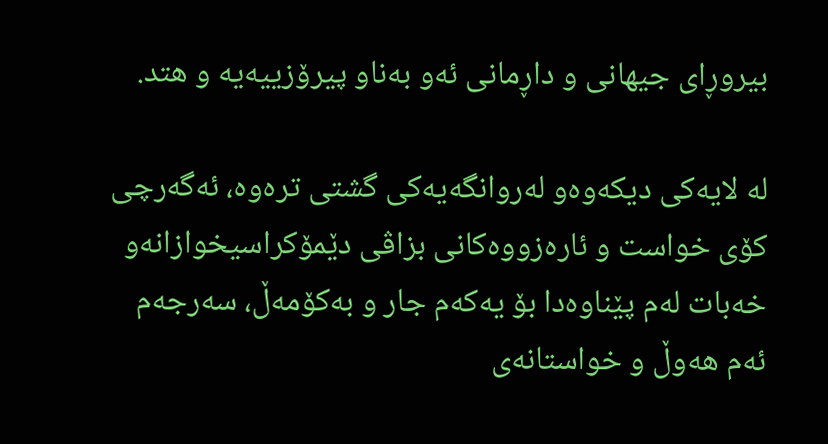بیروڕای جیهانی و داڕمانی ئه‌و به‌ناو پیرۆزییه‌یه‌ و هتد.

له‌ لایه‌كی دیكه‌وه‌و له‌روانگه‌یه‌كی گشتی تره‌وه‌، ئه‌گه‌رچی كۆی خواست و ئاره‌زووه‌كانی بزاڤی دێمۆكراسیخوازانه‌و خه‌بات له‌م پێناوه‌دا بۆ یه‌كه‌م جار و به‌كۆمه‌ڵ، سه‌رجه‌م ئه‌م هه‌وڵ و خواستانه‌ی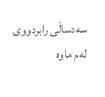سه‌دساڵی رابردووی له‌م ماوه‌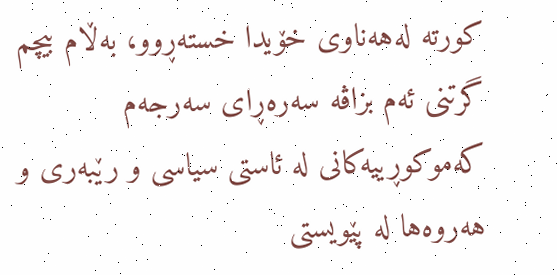كورته‌ له‌هه‌ناوی خۆیدا خسته‌ڕوو، به‌ڵام بیچم گرتنی ئه‌م بزاڤه‌ سه‌ره‌ڕای سه‌رجه‌م كه‌موكوڕییه‌كانی له‌ ئاستی سیاسی و رێبه‌ری و هه‌روه‌ها له‌ پێویستی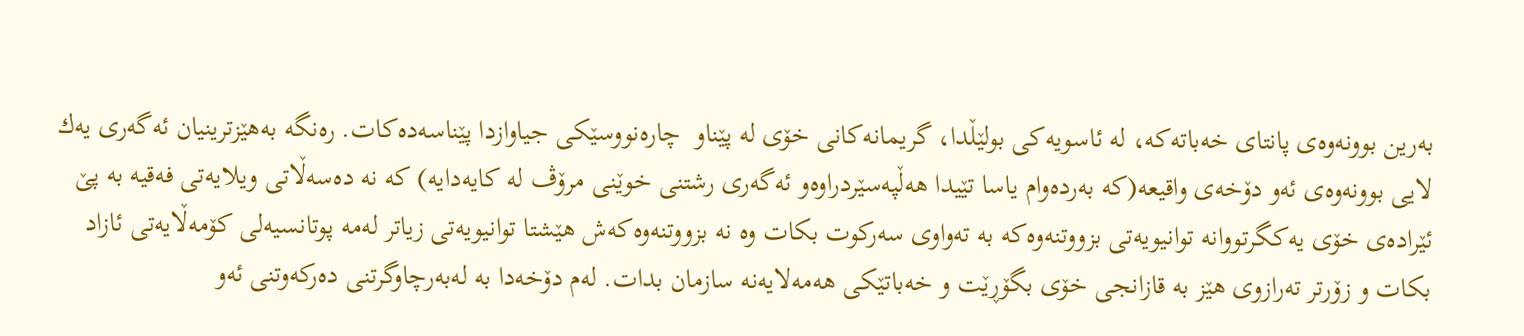به‌رین بوونه‌وه‌ی پانتای خه‌باته‌كه‌، له‌ ئاسویه‌كی بولێڵدا، گریمانه‌كانی خۆی له‌ پێناو  چاره‌نووسێكی جیاوازدا پێناسه‌ده‌كات. ره‌نگه‌ به‌هێزترینیان ئه‌گه‌ری یه‌ك لایی بوونه‌وه‌ی ئه‌و دۆخه‌ی واقیعه‌(كه‌ به‌رده‌وام یاسا تێیدا هه‌ڵپه‌سێردراوه‌و ئه‌گه‌ری رشتنی خوێنی مرۆڤ له‌ كایه‌دایه‌) كه‌ نه‌ ده‌سه‌ڵاتی ویلایه‌تی فه‌قیه‌ به‌ پێ ئێراده‌ی خۆی یه‌كگرتووانه‌ توانیویه‌تی بزووتنه‌وه‌كه‌ به‌ ته‌واوی سه‌ركوت بكات وه‌ نه‌ بزووتنه‌وه‌كه‌ش هێشتا توانیویه‌تی زیاتر له‌مه‌ پوتانسیه‌لی كۆمه‌ڵایه‌تی ئازاد بكات و زۆرتر ته‌رازوی هێز به‌ قازانجی خۆی بگۆڕێت و خه‌باتێكی هه‌مه‌لایه‌نه‌ سازمان بدات. له‌م دۆخه‌دا به‌ له‌به‌رچاوگرتنی ده‌ركه‌وتنی ئه‌و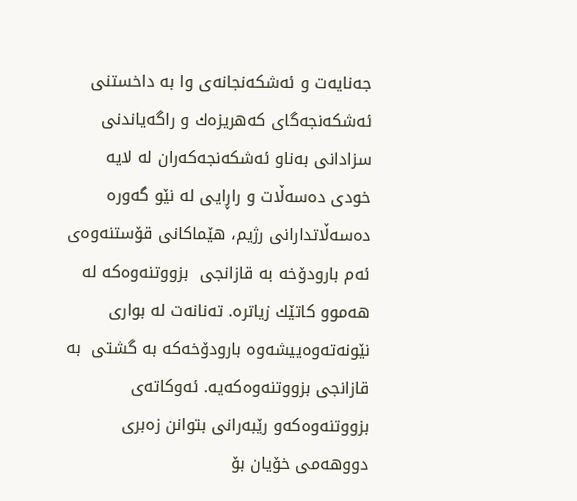جه‌نایه‌ت و ئه‌شكه‌نجانه‌ی وا به‌ داخستنی ئه‌شكه‌نجه‌گای كه‌هریزه‌ك و راگه‌یاندنی سزادانی به‌ناو ئه‌شكه‌نجه‌كه‌ران له‌ لایه‌ خودی ده‌سه‌ڵات و راڕایی له‌ نێو گه‌وره‌ ده‌سه‌ڵاتدارانی رژیم، هێماكانی قۆستنه‌وه‌ی ئه‌م بارودۆخه‌ به‌ قازانجی  بزووتنه‌وه‌كه‌ له‌ هه‌موو كاتێك زیاتره‌. ته‌نانه‌ت له‌ بواری نێونه‌ته‌وه‌ییشه‌وه‌ بارودۆخه‌كه‌ به‌ گشتی  به‌ قازانجی بزووتنه‌وه‌كه‌یه‌. ئه‌وكاته‌ی بزووتنه‌وه‌كه‌و رێبه‌رانی بتوانن زه‌بری دووهه‌می خۆیان بۆ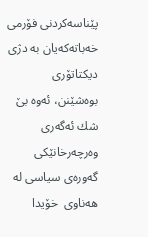پێناسه‌كردنی فۆرمی خه‌باته‌كه‌یان به‌ دژی دیكتاتۆری بوه‌شێنن، ئه‌وه‌ بێ شك ئه‌گه‌ری وه‌رچه‌رخانێكی گه‌وره‌ی سیاسی له‌ هه‌ناوی  خۆیدا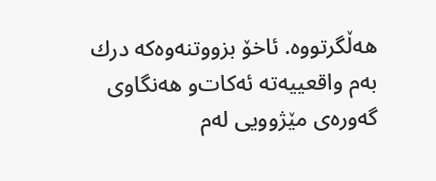هه‌ڵگرتووه‌. ئاخۆ بزووتنه‌وه‌كه‌ درك به‌م واقعییه‌ته‌ ئه‌كات‌و هه‌نگاوی گه‌وره‌ی مێژو‌ویی له‌م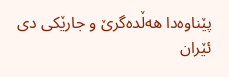پێناوه‌دا هه‌ڵده‌گرێ و جارێكی دی ئێران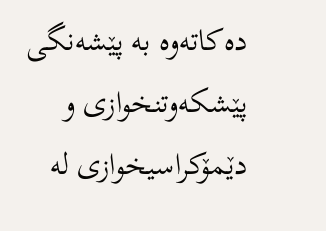ده‌كاته‌وه‌ به‌ پێشه‌نگی پێشكه‌وتنخوازی و دێمۆكراسیخوازی له‌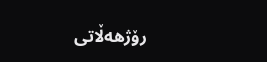رۆژهه‌ڵاتی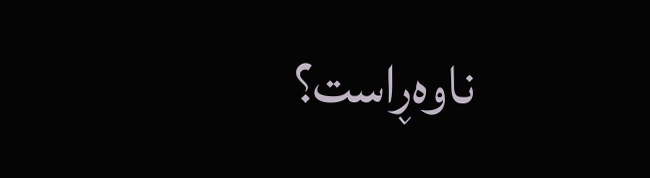ناوه‌ڕاست؟